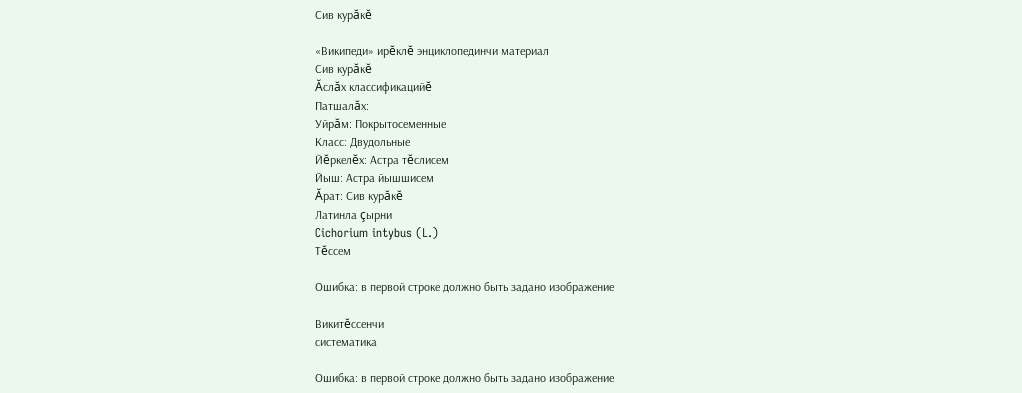Сив курăкĕ

«Википеди» ирĕклĕ энциклопединчи материал
Сив курăкĕ
Ăслăх классификацийĕ
Патшалăх:
Уйрăм: Покрытосеменные
Класс: Двудольные
Йĕркелĕх: Астра тĕслисем
Йыш: Астра йышшисем
Ăрат: Сив курăкĕ
Латинла çырни
Cichorium intybus (L.)
Тĕссем

Ошибка: в первой строке должно быть задано изображение

Викитĕссенчи
систематика

Ошибка: в первой строке должно быть задано изображение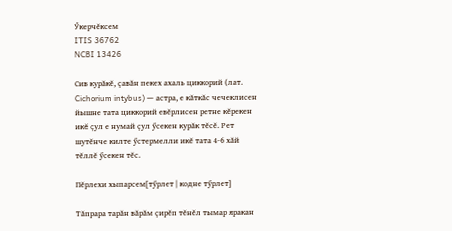Ӳкерчĕксем
ITIS 36762
NCBI 13426

Сив курăкĕ, çавăн пекех ахаль циккорий (лат. Cichorium intybus) — астра, е кăткăс чечеклисен йышне тата циккорий евĕрлисен ретне кĕрекен икĕ çул е нумай çул ӳсекен курăк тĕсĕ. Рет шутĕнче килте ӳстермелли икĕ тата 4-6 хăй тĕллĕ ӳсекен тĕс.

Пĕрлехи хыпарсем[тӳрлет | кодне тӳрлет]

Тăпрара тарăн вăрăм çирĕп тĕнĕл тымар яракан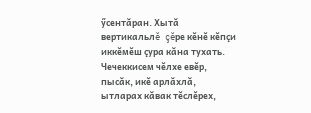ӳсентăран. Хытă вертикальлĕ çĕре кĕнĕ кĕпçи иккĕмĕш çура кăна тухать. Чечеккисем чĕлхе евĕр, пысăк, икĕ арлăхлă, ытларах кăвак тĕслĕрех,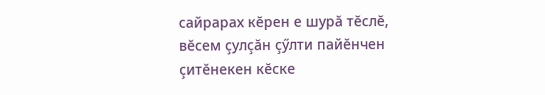сайрарах кĕрен е шурă тĕслĕ, вĕсем çулçăн çӳлти пайĕнчен çитĕнекен кĕске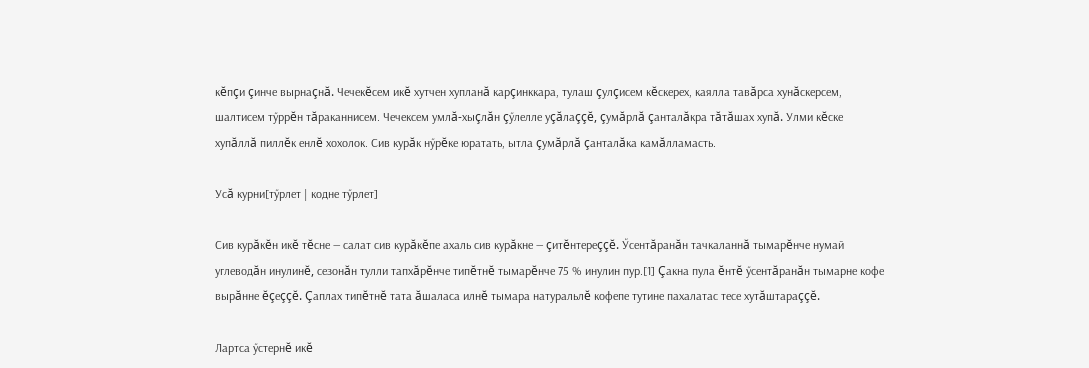кĕпçи çинче вырнаçнă. Чечекĕсем икĕ хутчен хупланă карçинккара, тулаш çулçисем кĕскерех, каялла тавăрса хунăскерсем, шалтисем тӳррĕн тăраканнисем. Чечексем умлă-хыçлăн çӳлелле уçăлаççĕ, çумăрлă çанталăкра тăтăшах хупă. Улми кĕске хупăллă пиллĕк енлĕ хохолок. Сив курăк нӳрĕке юратать, ытла çумăрлă çанталăка камăлламасть.

Усă курни[тӳрлет | кодне тӳрлет]

Сив курăкĕн икĕ тĕсне — салат сив курăкĕпе ахаль сив курăкне — çитĕнтереççĕ. Ӳсентăранăн тачкаланнă тымарĕнче нумай углеводăн инулинĕ, сезонăн тулли тапхăрĕнче типĕтнĕ тымарĕнче 75 % инулин пур.[1] Çакна пула ĕнтĕ ӳсентăранăн тымарне кофе вырăнне ĕçеççĕ. Çаплах типĕтнĕ тата ăшаласа илнĕ тымара натуральлĕ кофепе тутине пахалатас тесе хутăштараççĕ.

Лартса ӳстернĕ икĕ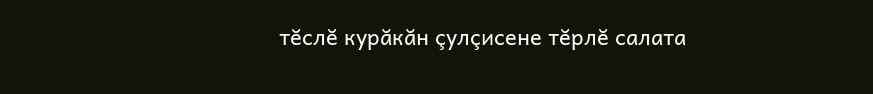тĕслĕ курăкăн çулçисене тĕрлĕ салата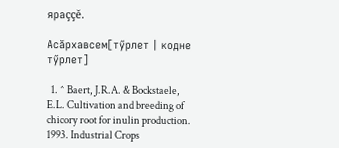яраççĕ.

Асăрхавсем[тӳрлет | кодне тӳрлет]

  1. ^ Baert, J.R.A. & Bockstaele, E.L. Cultivation and breeding of chicory root for inulin production. 1993. Industrial Crops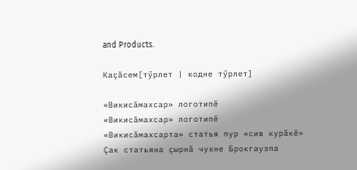and Products.

Каçăсем[тӳрлет | кодне тӳрлет]

«Викисăмахсар» логотипĕ
«Викисăмахсар» логотипĕ
«Викисăмахсарта» статья пур «сив курăкĕ»
Çак статьяна çырнă чухне Брокгаузпа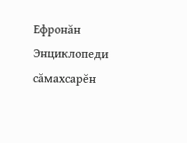Ефронăн Энциклопеди сăмахсарĕн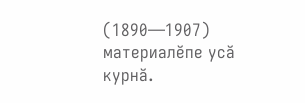(1890—1907) материалĕпе усă курнă.